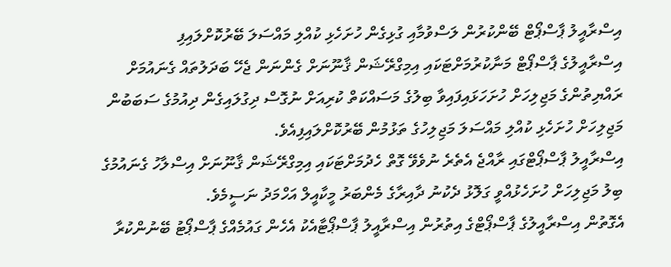އިސްރާއީލު ޕާސްޕޯޓް ބޭންކުރުން ލަސްވުމާއި ގުޅިގެން ހުށަހެޅި ކުއްލި މައްސަލަ ބޭރުކޮށްލައިފި
އިސްރާއީލުގެ ޕާސްޕޯޓް މަނާކުރުމަށްޓަކައި އިމިގްރޭޝަން ޤާނޫނަށް ގެންނަން ޖެހޭ ބަދަލުތައް ގެނައުމަށް ރައްޔިތުންގެ މަޖިލިހަށް ހުށަހަޅައިފައިވާ ބިލުގެ މަސައްކަތް ކުރިއަށް ނުގޮސް ދިގުލައިގެން ދިއުމުގެ ސަބަބުން މަޖިލިހަށް ހުށަހެޅި ކުއްލި މައްސަލަ މަޖިލިހުގެ ތަޅުމުން ބޭރުކޮށްލައިފިއެވެ.
އިސްރާއީލު ޕާސްޕޯޓްގައި ރާއްޖެ އެތެރެ ނުވެވޭ ގޮތް ހެދުމަށްޓަކައި އިމިގްރޭޝަން ޤާނޫނަށް އިސްލާހު ގެނައުމުގެ ބިލު މަޖިލިހަށް ހުށަހެޅުއްވީ ގަލޮޅު ދެކުނު ދާއިރާގެ މެންބަރު މީކާއީލް އަހްމަދު ނަސީމެވެ.
އެގޮތުން އިސްރާއީލުގެ ޕާސްޕޯޓްގެ އިތުރުން އިސްރާއީލު ޕާސްޕޯޓާއެކު އެހެން ގައުމެއްގެ ޕާސްޕޯޓު ބޭނުންކުރާ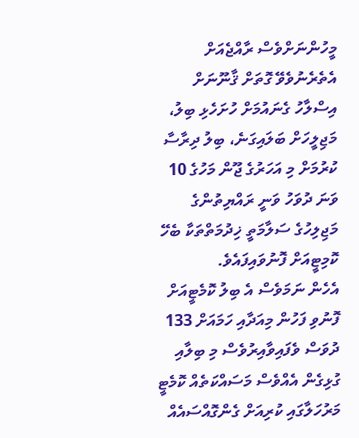މީހުންނަށްވެސް ރާއްޖެއަށް އެތެރެނުވެވޭ ގޮތަށް ޤާނޫނަށް އިސްލާހު ގެނައުމަށް ހުށަހެޅި ބިލު، މަޖިލީހަށް ބަލައިގަނެ، ބިލު ދިރާސާ ކުރުމަށް މި އަހަރުގެ ޖޫން މަހުގެ 10 ވަނަ ދުވަހު ވަނީ ރައްޔިތުންގެ މަޖިލިހުގެ ސަލާމަތީ ޚިދުމަތްތަކާ ބެހޭ ކޮމިޓީއަށް ފޮނުވައިފައެވެ.
އެހެން ނަމަވެސް އެ ބިލު ކޮމެޓީއަށް ފޮނުވި ފަހުން މިއަދާއި ހަމައަށް 133 ދުވަސް ވެފައިވާއިރުވެސް މި ބިލާއި ގުޅިގެން އެއްވެސް މަސައްކަތެއް ކޮމެޓީ މަރުހަލާގައި ކުރިއަށް ގެންގޮއްސައެއް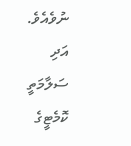ނުވެއެވެ. އަދި ސަލާމަތީ ކޮމެޓީގެ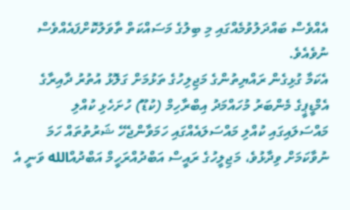އެއްވެސް ބައްދަލުވުމެއްގައި މި ބިލުގެ މަސައްކަތް ތާވަލުކޮށްފައެއްވެސް ނުވެއެވެ.
އެކަމާ ގުޅިގެން ރައްޔިތުންގެ މަޖިލިހުގެ ތަޅުމަށް ގަލޮޅު އުތުރު ދާއިރާގެ އެމްޑީޕީގެ މެންބަރު މުހައްމަދު އިބްރާހިމް (ކުޑޫ) ހުށަހެޅި ކުއްލި މައްސަލައިގައި ކުއްލި މައްސަލައެއްގައި ހަމަވާންޖެހޭ ޝަރުތުތައް ހަމަ ނުވާކަމަށް ވިދާޅުވެ، މަޖިލީހުގެ ރައީސް އަބްދުއްރަހީމް އަބްދުއްالله ވަނީ އެ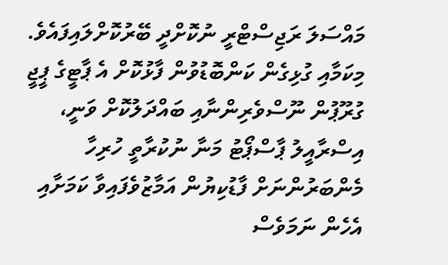މައްސަލަ ރަޖިސްޓްރީ ނުކޮށްދީ ބޭރުކޮށްލައިފައެވެ.
މިކަމާއި ގުޅިގެން ކަންބޮޑުވުން ފާޅުކޮށް އެ ޕާޓީގެ ޕީޖީ ގުރޫޕުން ނޫސްވެރިންނާއި ބައްދަލުކޮށް ވަނީ، އިސްރާއީލު ޕާސްޕޯޓު މަނާ ނުކުރާތީ ހުރިހާ މެންބަރުންނަށް ފާޑުކިޔުން އަމާޒުވެފައިވާ ކަމަށާއި އެހެން ނަމަވެސް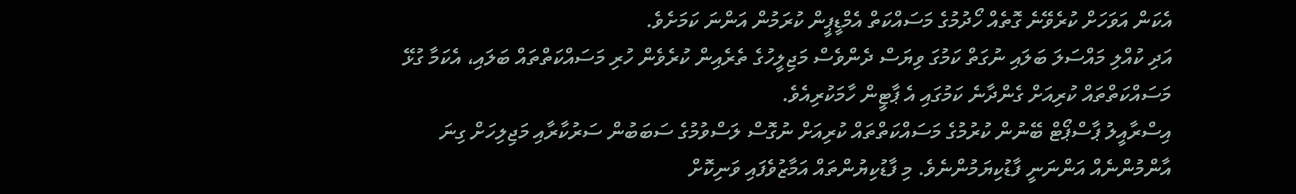އެކަން އަވަހަށް ކުރެވޭނެ ގޮތެއް ހޯދުމުގެ މަސައްކަތް އެމްޑީޕީން ކުރަމުން އަންނަ ކަމަށެވެ.
އަދި ކުއްލި މައްސަލަ ބަލައި ނުގަތް ކަމުގަ ވިޔަސް ދެންވެސް މަޖިލީހުގެ ތެރެއިން ކުރެވެން ހުރި މަސައްކަތްތައް ބަލައި، އެކަމާ ގުޅޭ މަސައްކަތްތައް ކުރިއަށް ގެންދާނެ ކަމުގައި އެ ޕާޓީން ހާމަކުރިއެވެ.
އިސްރާއީލު ޕާސްޕޯޓް ބޭނުން ކުރުމުގެ މަސައްކަތްތައް ކުރިއަށް ނުގޮސް ލަސްވުމުގެ ސަބަބުން ސަރުކާރާއި މަޖިލިހަށް ގިނަ އާންމުންނެއް އަންނަނީ ފާޑުކިޔަމުންނެވެ. މި ފާޑުކިޔުންތައް އަމާޒުވެފައި ވަނިކޮށް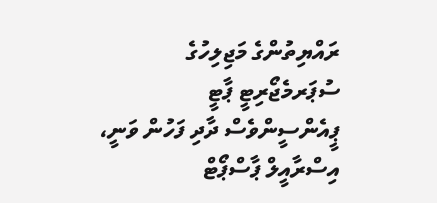ރައްޔިތުންގެ މަޖިލިހުގެ ސުޕަރމެޖޯރިޓީ ޕާޓީ ޕީއެންސީންވެސް ދާދި ފަހުން ވަނީ، އިސްރާއީލް ޕާސްޕޯޓް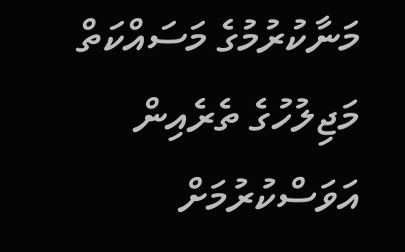މަނާކުރުމުގެ މަސައްކަތް މަޖިލުހުގެ ތެރެއިން އަވަސްކުރުމަށް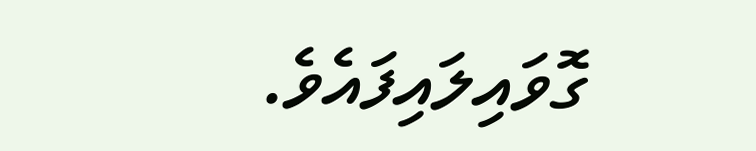ގޮވައިލައިފައެވެ.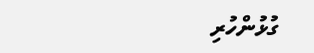ގުޅުންހުރި